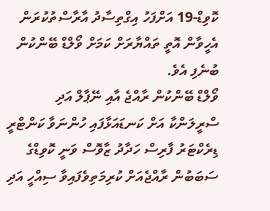ކޮވިޑް-19 އަށްފަހު އިގްތިސާދު އާރާސްތުކުރަން އެހީވާން އޮތީ ތައްޔާރަށް ކަމަށް ވޯލްޑް ބޭންކުން ބުނެފި އެވެ.
ވޯލްޑް ބޭންކުން ރާއްޖެ އާއި ނޭޕާލް އަދި ސްރީލަންކާ އަށް ކަނޑައަޅާފައި ހުންނަވާ ކަންޓްރީ ޑިރެކްޓަރު ފާރިސް ހަދާދު ޒާވޮސް ވަނީ ކޮވިޑްގެ ސަބަބުން ރާއްޖެއަށް ކުރިމަތިވެފައިވާ ސިއްހީ އަދި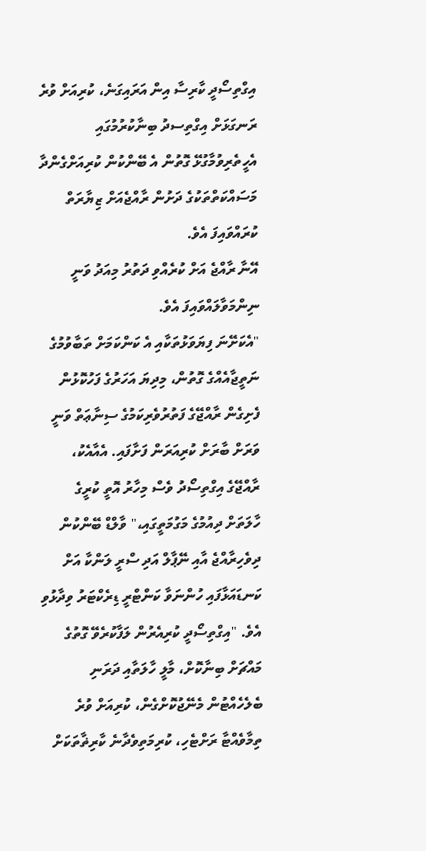އިގްތިސޯދީ ކާރިސާ އިން އަރައިގަނެ، ކުރިއަށް ވުރެ ރަނގަޅަށް އިގްތިސދު ބިނާކުރުމުގައި އެހީތެރިވުމާގުޅޭ ގޮތުން އެ ބޭންކުން ކުރިއަށްގެންދާ މަސައްކަތްތަކުގެ ދަށުން ރާއްޖެއަށް ޒިޔާރަތް ކުރައްވައިފަ އެވެ.
އޭނާ ރާއްޖެ އަށް ކުރެއްވި ދަތުރު މިއަދު ވަނީ ނިންމަވާލައްވައިފަ އެވެ.
"އެކަށޭނަ ފިޔަވަޅުތަކާއި އެ ކަންކަމަށް ތަބާވުމުގެ ނަތީޖާއެއްގެ ގޮތުން، މިދިޔަ އަހަރުގެ ފަހުކޮޅުން ފެށިގެން ރާއްޖޭގެ ފަތުރުވެރިކަމުގެ ސިނާޢަތް ވަނީ ވަރަށް ބާރަށް ކުރިއަރަން ފަށާފައި. އެއާއެކު، ރާއްޖޭގެ އިގްތިސޯދު ވެސް މިހާރު އޮތީ ކުރީގެ ހާލަތަށް ދިއުމުގެ މަގުމަތީގައި،" ވާލްޑް ބޭންކުން ދިވެހިރާއްޖެ އާއި ނޭޕާލް އަދި ސްރީ ލަންކާ އަށް ކަނޑައަޅާފައި ހުންނަވާ ކަންޓްރީ ޑިރެކްޓަރު ވިދާޅުވި އެވެ. "އިގްތިސޯދީ ކުރިއެރުން ލަފާކުރެވޭ ގޮތުގެ މައްޗަށް ބިނާކޮށް، މާލީ ހާލަތާއި ދަރަނި ބެލެހެއްޓުން މެނޭޖުކޮށްގެން، ކުރިއަށް ވުރެ ތިމާވެއްޓާ ރަށްޓެހި، ކުރިމަތިވެދާނެ ކާރިޡާތަކަށް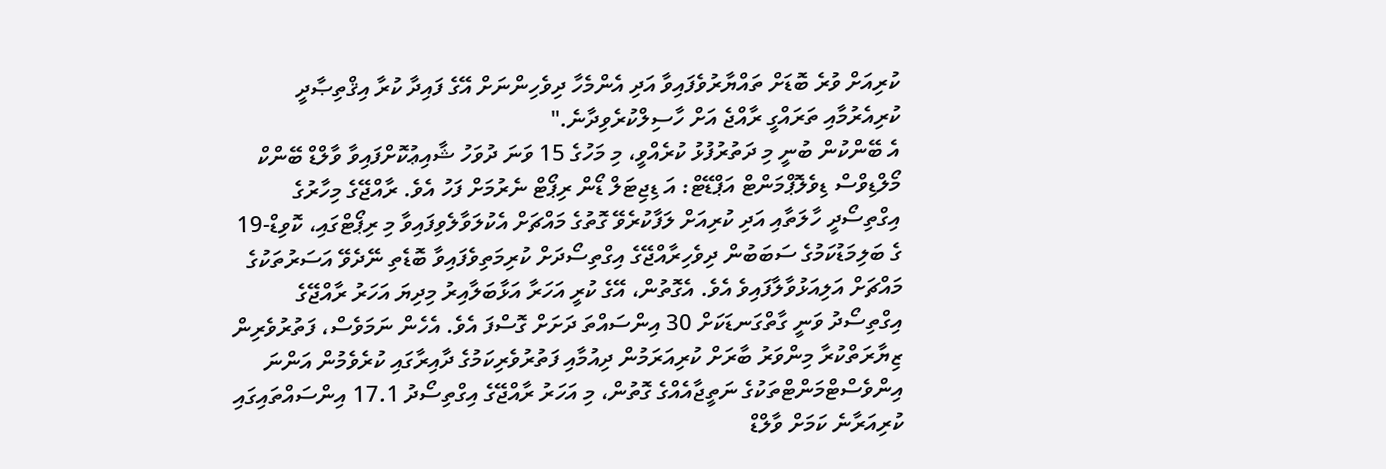ކުރިއަށް ވުރެ ބޮޑަށް ތައްޔާރުވެފައިވާ އަދި އެންމެހާ ދިވެހިންނަށް އޭގެ ފައިދާ ކުރާ އިޤްތިޞާދީ ކުރިއެރުމާއި ތަރައްގީ ރާއްޖެ އަށް ހާސިލްކުރެވިދާނެ."
އެ ބޭންކުން ބުނީ މި ދަތުރުފުޅު ކުރެއްވީ، މި މަހުގެ 15 ވަނަ ދުވަހު ޝާއިޢުކޮށްފައިވާ ވާލްޑް ބޭންކް މޯލްޑިވްސް ޑިވެލޮޕްމަންޓް އަޕްޑޭޓް: އަ ޑިޖިޓަލް ޑޯން ރިޕޯޓް ނެރުމަށް ފަހު އެވެ. ރާއްޖޭގެ މިހާރުގެ އިގްތިސޯދީ ހާލަތާއި އަދި ކުރިއަށް ލަފާކުރެވޭ ގޮތުގެ މައްޗަށް އެކުލަވާލެވިފައިވާ މި ރިޕޯޓްގައި، ކޮވިޑް-19 ގެ ބަލިމަޑުކަމުގެ ސަބަބުން ދިވެހިރާއްޖޭގެ އިގްތިސޯދަށް ކުރިމަތިވެފައިވާ ބޮޑެތި ނޭދެވޭ އަސަރުތަކުގެ މައްޗަށް އަލިއަޅުވާލާފައިވެ އެވެ. އެގޮތުން، އޭގެ ކުރީ އަހަރާ އަޅާބަލާއިރު މިދިޔަ އަހަރު ރާއްޖޭގެ އިގްތިސޯދު ވަނީ ގާތްގަނޑަކަށް 30 އިންސައްތަ ދަށަށް ގޮސްފަ އެވެ. އެހެން ނަމަވެސް، ފަތުރުވެރިން ޒިޔާރަތްކުރާ މިންވަރު ބާރަށް ކުރިއަރަމުން ދިއުމާއި ފަތުރުވެރިކަމުގެ ދާއިރާގައި ކުރެވެމުން އަންނަ އިންވެސްޓްމަންޓްތަކުގެ ނަތީޖާއެއްގެ ގޮތުން، މި އަހަރު ރާއްޖޭގެ އިގްތިސޯދު 17.1 އިންސައްތައިގައި ކުރިއަރާނެ ކަމަށް ވާލްޑް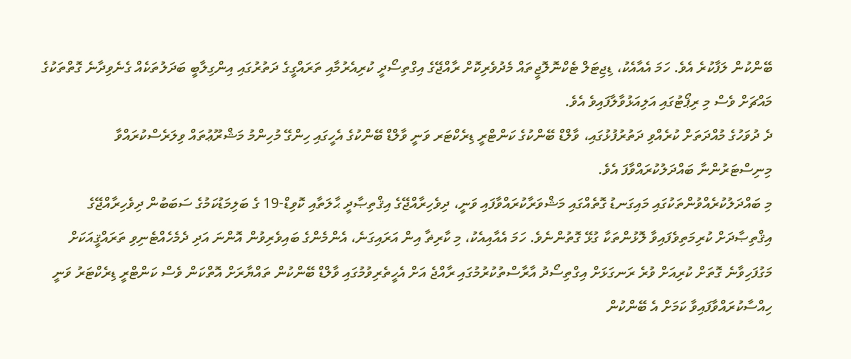ބޭންކުން ލަފާކުރެ އެވެ. ހަމަ އެއާއެކު، ޑިޖިޓަލް ޓެކްނޮލޮޖީތައް މެދުވެރިކޮށް ރާއްޖޭގެ އިގްތިސޯދީ ކުރިއެރުމާއި ތަރައްގީގެ ދަތުރުގައި އިންގިލާބީ ބަދަލުތަކެއް ގެނެވިދާނެ ގޮތްތަކުގެ މައްޗަށް ވެސް މި ރިޕޯޓުގައި އަލިއަޅުވާލާފައިވެ އެވެ.
ދެ ދުވަހުގެ މުއްދަތަށް ކުރެއްވި ދަތުރުފުޅުގައި، ވާލްޑް ބޭންކުގެ ކަންޓްރީ ޑިރެކްޓަރ ވަނީ ވާލްޑް ބޭންކުގެ އެހީގައި ހިންގޭ މުހިންމު މަޝްރޫޢުތައް ވިލަރެސްކުރައްވާ މިނިސްޓަރުންނާ ބައްދަލުކުރައްވާފަ އެވެ.
މި ބައްދަލުކުރެއްވުންތަކުގައި މައިގަނޑު ގޮތެއްގައި މަޝްވަރާކުރައްވާފައި ވަނީ، ދިވެހިރާއްޖޭގެ އިޤްތިޞާދީ ޙާލަތާއި ކޮވިޑް-19 ގެ ބަލިމަޑުކަމުގެ ސަބަބުން ދިވެހިރާއްޖޭގެ އިޤްތިޞާދަށް ކުރިމަތިވެފައިވާ ލޮޅުންތަކާ ގުޅޭ ގޮތުންނެވެ. ހަމަ އެއާއިއެކު، މި ކާރިޡާ އިން އަރައިގަނެ، އެންމެންގެ ބައިވެރިވުން އޮންނަ އަދި ދެމެހެއްޓެނިވި ތަރައްޤީއަކަށް މަގުފަހިވާނެ ގޮތަށް ކުރިއަށް ވުރެ ރަނގަޅަށް އިގްތިސޯދު އާރާސްތުކުރުމުގައި ރާއްޖެ އަށް އެހީތެރިވުމުގައި ވާލްޑް ބޭންކުން ތައްޔާރަށް އޮތްކަން ވެސް ކަންޓްރީ ޑިރެކްޓަރު ވަނީ ހިއްސާކުރައްވާފައިވާ ކަމަށް އެ ބޭންކުން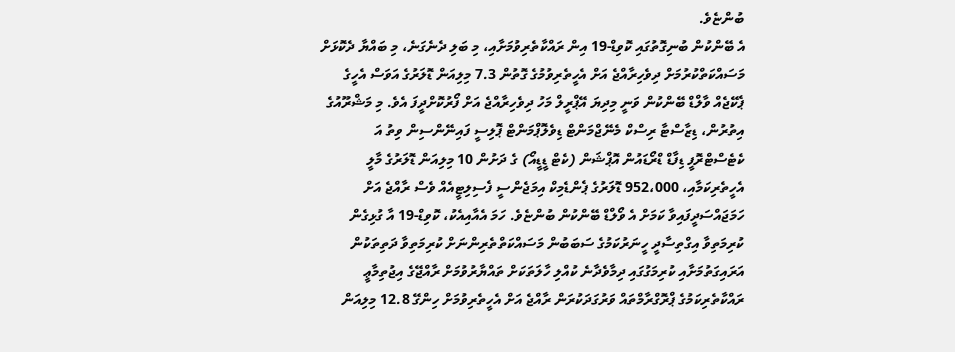ބުންޏެވެ.
އެ ބޭންކުން ބުނިގޮތުގައި ކޮވިޑް-19 އިން ރައްކާތެރިވުމަށާއި، މި ބަލި ދެނެގަނެ، މި ބައްޔާ ދެކޮޅަށް މަސައްކަތްކުރުމަށް ދިވެހިރާއްޖެ އަށް އެހީތެރިވުމުގެ ގޮތުން 7.3 މިލިއަން ޑޮލަރުގެ އަވަސް އެހީގެ ޕެކޭޖެއް ވާލްޑް ބޭންކުން ވަނީ މިދިޔަ އޭޕްރީލް މަހު ދިވެހިރާއްޖެ އަށް ފޯރުކޮށްދީފަ އެވެ. މި މަޝްރޫއުގެ އިތުރުން، ޑިޒާސްޓާ ރިސްކް މެނޭޖްމަންޓް ޑިވެލޮޕްމަންޓް ޕޮލިސީ ފައިނޭންސިން ވިތު އަ ކެޓެސްޓްރޮފީ ޑިފާޑް ޑްރޯޑައުން އޮޕްޝަން (ކެޓް ޑީޑީއޯ) ގެ ދަށުން 10 މިލިއަން ޑޮލަރުގެ މާލީ އެހީތެރިކަމާއި، 952،000 ޑޮލަރުގެ ޕެންޑެމިކް އިމަޖެންސީ ފެސިލިޓީއެއް ވެސް ރާއްޖެ އަށް ހަމަޖައްސަދީފައިވާ ކަމަށް އެ ވޯލްޑް ބޭންކުން ބުންޏެވެ. ހަމަ އެއާއިއެކު، ކޮވިޑް-19 އާ ގުޅިގެން ކުރިމަތިވާ އިގްތިސާދީ ހީނަރުކަމުގެ ސަބަބުން މަސައްކަތްތެރިންނަށް ކުރިމަތިވާ ދަތިތަކުން އަރައިގަތުމަށާއި ކުރިމަގުގައި ދިމާވެދާނެ ކުއްލި ހާލަތަކަށް ތައްޔާރުވުމަށް ރާއްޖޭގެ އިޖުތިމާޢީ ރައްކާތެރިކަމުގެ ޕްރޮގްރާމްތައް ވަރުގަދަކުރަން ރާއްޖެ އަށް އެހީތެރިވުމަށް ހިންގޭ 12.8 މިލިއަން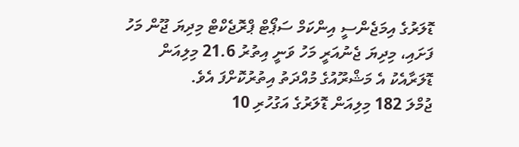ޑޮލަރުގެ އިމަޖެންސީ އިންކަމް ސަޕޯޓް ޕްރޮޖެކްޓް މިދިޔަ ޖޫން މަހު ފަށައި، މިދިޔަ ޖެނުއަރީ މަހު ވަނީ އިތުރު 21.6 މިލިއަން ޑޮލަރާއެކު އެ މަޝްރޫއުގެ މުއްދަތު އިތުރުކޮށްފަ އެވެ.
ޖުމްލަ 182 މިލިއަން ޑޮލަރުގެ އަގުހުރި 10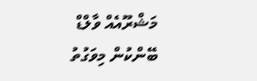މަޝްރޫއެއް ވާލްޑް ބޭންކުން މިވަގުތު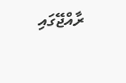ރާއްޖޭގައި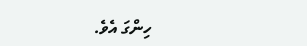ހިންގަ އެވެ.